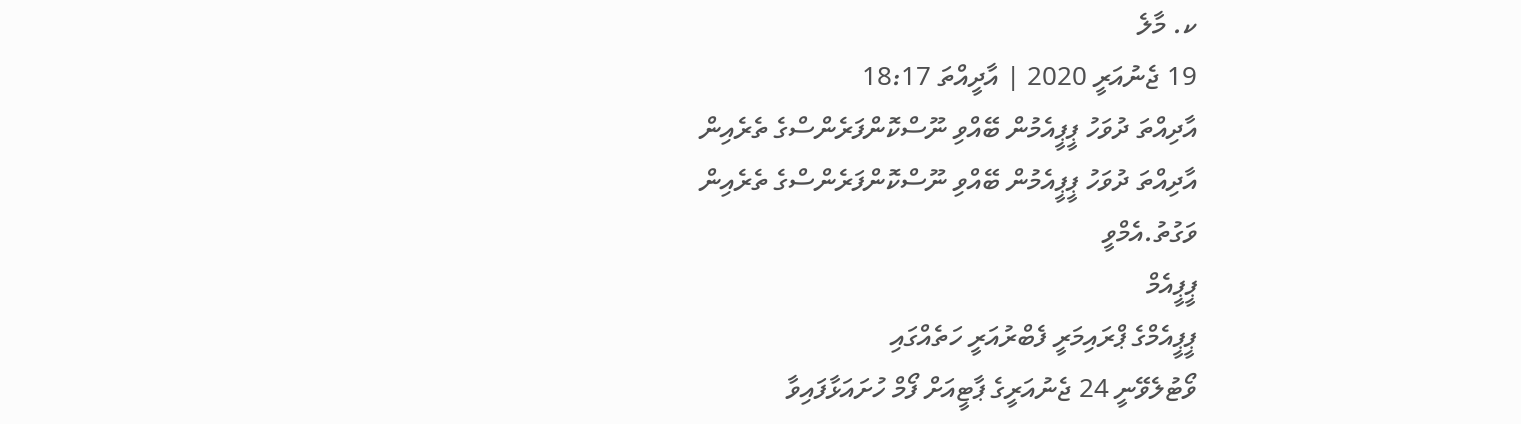ކ. މާލެ
19 ޖެނުއަރީ 2020 | އާދީއްތަ 18:17
އާދިއްތަ ދުވަހު ޕީޕީއެމުން ބޭއްވި ނޫސްކޮންފަރެންސްގެ ތެރެއިން
އާދިއްތަ ދުވަހު ޕީޕީއެމުން ބޭއްވި ނޫސްކޮންފަރެންސްގެ ތެރެއިން
ވަގުތު.އެމްވީ
ޕީޕީއެމް
ޕީޕީއެމްގެ ޕްރައިމަރީ ފެބްރުއަރީ ހަތެއްގައި
ވޯޓުލެވޭނީ 24 ޖެނުއަރީގެ ޕާޓީއަށް ފޯމް ހުށައަޅާފައިވާ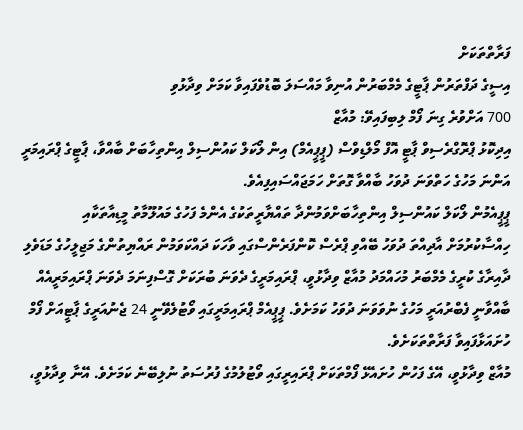ފަރާތްތަކަށް
އިސީގެ ދަފްތަރުން ޕާޓީގެ މެމްބަރުން އުނިވާ މައްސަލަ ބޮޑުވެފައިވާ ކަމަށް ވިދާޅުވި
700 އަށްވުރެ ގިނަ ފޯމް ލިބިފައިވޭ: މުއާޒް
އިދިކޮޅު ޕްރޮގްރެސިވް ޕާޓީ އޮފް މޯލްޑިވްސް (ޕީޕީއެމް) އިން ލޯކަލް ކައުންސިލް އިންތިހާބަށް ބާއްވާ، ޕާޓީގެ ޕްރައިމަރީ އަންނަ މަހުގެ ހަތްވަނަ ދުވަހު ބާއްވާ ގޮތަށް ހަމަޖައްސައިފިއެވެ.
ޕީޕީއެމުން ލޯކަލް ކައުންސިލް އިންތިހާބަށްވަމުންދާ ތައްޔާރީތަކުގެ އެންމެ ފަހުގެ މައުލޫމާތު މީޑިއާތަކާއި ހިއްސާކުރުމަށް އާދިއްތަ ދުވަހު ބޭއްވި ޕްރެސް ކޮންފަރެންސްގައި ވާހަކަ ދައްކަވަމުން ރައްޔިތުންގެ މަޖިލީހުގެ މަޑަވެލި ދާއިރާގެ ކުރީގެ މެމްބަރު މުހައްމަދު މުއާޒް ވިދާޅުވީ، ޕްރައިމަރީގެ ދެވަނަ ބުރަކަށް ގޮސްފިނަމަ ދެވަނަ ޕްރައިމަރީއެއް ބާއްވާނީ ފެބްރުއަރީ މަހުގެ ނުވަވަނަ ދުވަހު ކަމަށެވެ. ޕީޕީއެމް ޕްރައިމަރީގައި ވޯޓުލެވޭނީ 24 ޖެނުއަރީގެ ޕާޓީއަށް ފޯމް ހުށައަޅާފައިވާ ފަރާތްތަކަށެވެ.
މުއާޒް ވިދާޅުވީ، އޭގެ ފަހުން ހުށައެޅޭ ފޯމްތަކަށް ޕްރައިރީގައި ވޯޓުލުމުގެ ފުރުސަތު ނުލިބޭނެ ކަމަށެވެ. އޭނާ ވިދާޅުވީ،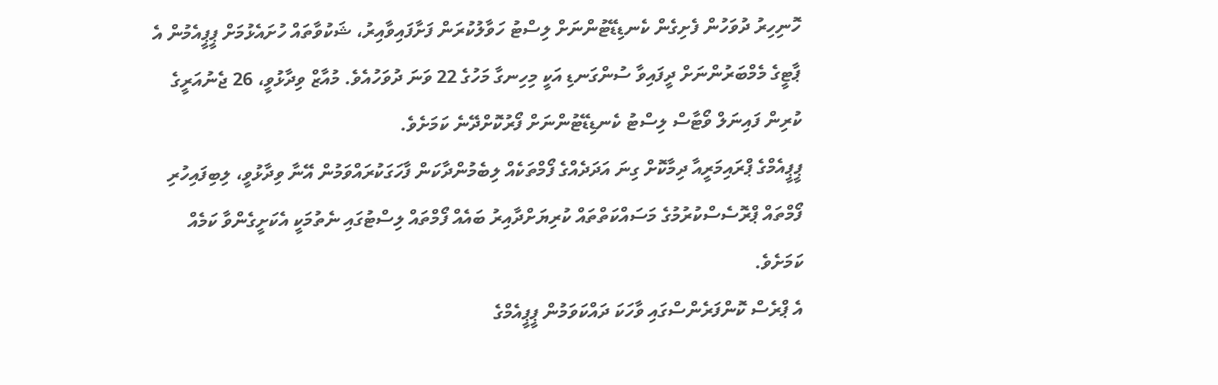ހޮނިހިރު ދުވަހުން ފެށިގެން ކެނޑިޑޭޓުންނަށް ލިސްޓު ހަވާލުކުރަން ފަށާފައިވާއިރު، ޝަކުވާތައް ހުށައެޅުމަށް ޕީޕީއެމުން އެ ޕާޓީގެ މެމްބަރުންނަށް ދީފައިވާ ސުންގަނޑި އަކީ މިހިނގާ މަހުގެ 22 ވަނަ ދުވަހުއެވެ. މުއާޒް ވިދާޅުވީ، 26 ޖެނުއަރީގެ ކުރިން ފައިނަލް ވޯޓާސް ލިސްޓު ކެނޑިޑޭޓުންނަށް ފޯރުކޮށްދޭނެ ކަމަށެވެ.
ޕީޕީއެމްގެ ޕްރައިމަރީއާ ދިމާކޮށް ގިނަ އަދަދެއްގެ ފޯމްތަކެއް ލިބެމުންދާކަން ފާހަގަކުރައްވަމުން އޭނާ ވިދާޅުވީ، ލިބިފައިހުރި ފޯމްތައް ޕްރޮސެސްކުރުމުގެ މަސައްކަތްތައް ކުރިޔަށްދާއިރު ބައެއް ފޯމްތައް ލިސްޓުގައި ނެތުމަކީ އެކަށީގެންވާ ކަމެއް ކަމަށެވެ.
އެ ޕްރެސް ކޮންފަރެންސްގައި ވާހަކަ ދައްކަވަމުން ޕީޕީއެމްގެ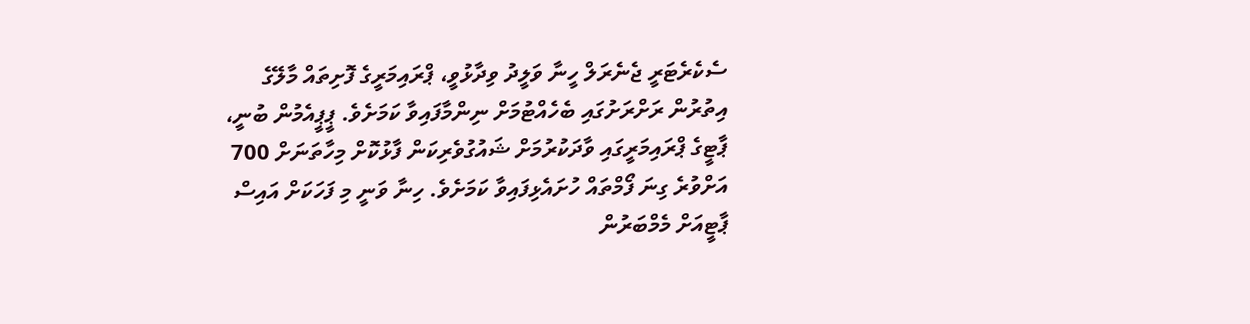ސެކެރެޓަރީ ޖެނެރަލް ހީނާ ވަލީދު ވިދާޅުވީ، ޕްރައިމަރީގެ ފޮށިތައް މާލޭގެ އިތުރުން ރަށްރަށުގައި ބެހެއްޓުމަށް ނިންމާފައިވާ ކަމަށެވެ. ޕީޕީއެމުން ބުނީ، ޕާޓީގެ ޕްރައިމަރީގައި ވާދަކުރުމަށް ޝައުގުވެރިކަން ފާޅުކޮށް މިހާތަނަށް 700 އަށްވުރެ ގިނަ ފޯމްތައް ހުށައެޅިފައިވާ ކަމަށެވެ. ހިނާ ވަނީ މި ފަހަކަށް އައިސް ޕާޓީއަށް މެމްބަރުން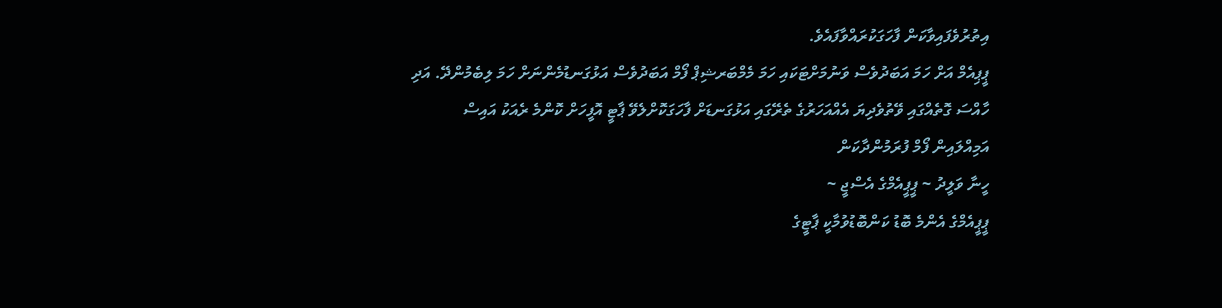އިތުރުވެފައިވާކަން ފާހަގަކުރައްވާފައެވެ.
ޕީޕިއެމް އަށް ހަމަ އަބަދުވެސް ވަނުމަށްޓަކައި ހަމަ މެމްބަރޝިޕް ފޯމް އަބަދުވެސް އަޅުގަނޑުމެންނަށް ހަމަ ލިބެމުންދޭ. އަދި ހާއްސަ ގޮތެއްގައި ވޭތުވެދިޔަ އެއްއަހަރުގެ ތެރޭގައި އަޅުގަނޑަށް ފާހަގަކޮށްލެވޭ ޕާޓީ އޮފީހަށް ކޮންމެ ރެއަކު އައިސް އަމިއްލައިން ފޯމް ފުރަމުންދާކަން
ހީނާ ވަލީދު ~ ޕީޕީއެމްގެ އެސްޖީ ~
ޕީޕީއެމްގެ އެންމެ ބޮޑު ކަންބޮޑުވުމާކީ ޕާޓީގެ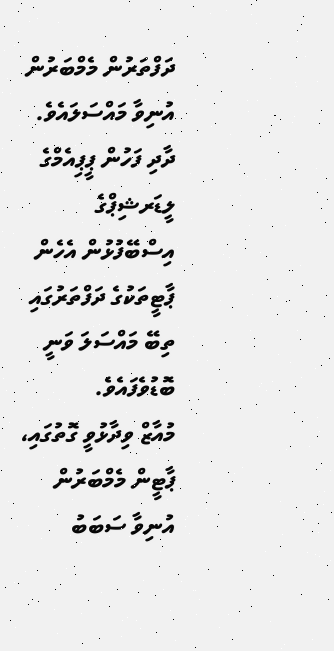ދަފްތަރުން މެމްބަރުން އުނިވާ މައްސަލައެވެ. ދާދި ފަހުން ޕީޕިއެމްގެ ލީޑަރޝިޕްގެ އިސްބޭފުޅުން އެހެން ޕާޓީތަކުގެ ދަފްތަރުގައި ތިބޭ މައްސަލަ ވަނީ ބޮޑުވެފައެވެ.
މުއާޒް ވިދާޅުވީ ގޮތުގައި، ޕާޓީން މެމްބަރުން އުނިވާ ސަބަބު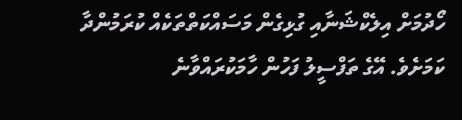ހޯދުމަށް އިލެކްޝަނާއި ގުޅިގެން މަސައްކަތްތަކެއް ކުރަމުންދާ ކަމަށެވެ. އޭގެ ތަފްސީލު ފަހުން ހާމަކުރައްވާނެ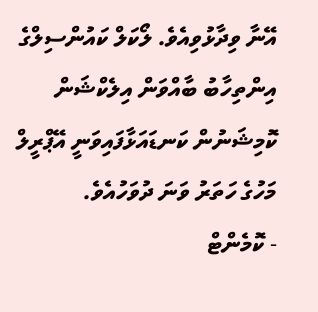އޭނާ ވިދާޅުވިއެވެ. ލޯކަލް ކައުންސިލްގެ އިންތިހާބު ބާއްވަން އިލެކްޝަން ކޮމިޝަނުން ކަނޑައަޅާފައިވަނީ އޭޕްރީލް މަހުގެ ހަތަރު ވަނަ ދުވަހުއެވެ.
- ކޮމެންޓް